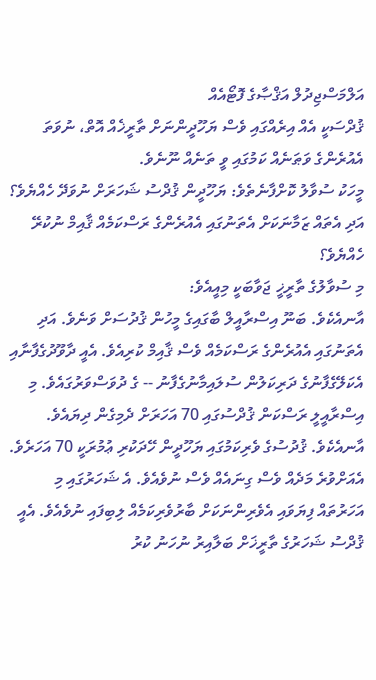އަލްމަސްޖިދުލް އަޤްޞާގެ ފޮޓޯއެއް
ޤުދްސަކީ އެއް އިރެއްގައި ވެސް ޔަހޫދީންނަށް ތާރީޚެއް އޮތް، ނުވަތަ އެއުރެންގެ ވަޠަނެއް ކަމުގައި ވީ ތަނެއް ނޫނެވެ.
މީހަކު ސުވާލު ކޮށްފާނެތެވެ: ޔަހޫދީން ޤުދްސު ޝަހަރަށް ނުވަދޭ ހެއްޔެވެ؟ އަދި އެތައް ޒަމާނަކަށް އެތަނުގައި އެއުރެންގެ ރަސްކަމެއް ޤާއިމް ނުކުރޭ ހެއްޔެވެ؟
މި ސުވާލުގެ ތާރީޚީ ޖަވާބަކީ މިއީއެވެ:
އާނއެކެވެ. ބަނޫ އިސްރާއީލް ބާގައިގެ މީހުން ޤުދުސަށް ވަނެވެ. އަދި އެތަނުގައި އެއުރެންގެ ރަސްކަމެއް ވެސް ޤާއިމް ކުރިއެވެ. އެއީ ދާވޫދުގެފާނާއި އެކަލޭގެފާނުގެ ދަރިކަލުން ސުލައިމާނުގެފާނު -- ގެ ދުވަސްވަރުގައެވެ. މި އިސްރާއީލީ ރަސްކަން ޤުދްސުގައި 70 އަހަރަށް ދެމިގެން ދިޔައެވެ. އާނއެކެވެ. ޤުދުސުގެ ވެރިކަމުގައި ޔަހޫދީން ހޭދަކުރި ޢުމުރަކީ 70 އަހަރެވެ. އެއަށްވުރެ މަދެއް ވެސް ގިނައެއް ވެސް ނުވެއެވެ. އެ ޝަހަރުގައި މި އަހަރުތައް ފިޔަވައި އެވެރިންނަކަށް ބާރުވެރިކަމެއް ލިބިފައި ނުވެއެވެ. އެއީ ޤުދްސު ޝަހަރުގެ ތާރީޚަށް ބަލާއިރު ނުހަނު ކުރު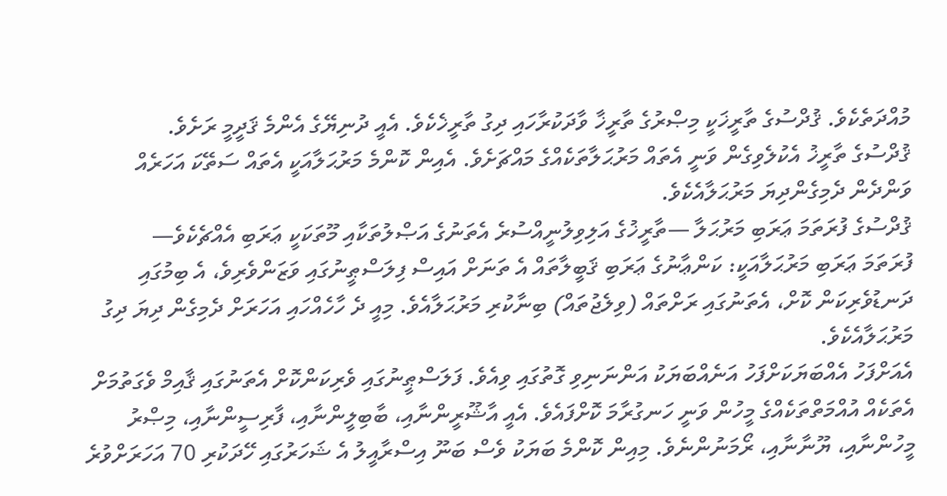މުއްދަތެކެވެ. ޤުދްސުގެ ތާރީޚަކީ މިޞްރުގެ ތާރީޚާ ވާދަކުރާހައި ދިގު ތާރީޚެކެވެ. އެއީ ދުނިޔޭގެ އެންމެ ޤަދީމީ ރަށެވެ.
ޤުދްސުގެ ތާރީޚު އެކުލެވިގެން ވަނީ އެތައް މަރުޙަލާތަކެއްގެ މައްޗަށެވެ. އެއިން ކޮންމެ މަރުޙަލާއަކީ އެތައް ސަތޭކަ އަހަރެއް ވަންދެން ދެމިގެންދިޔަ މަރުޙަލާއެކެވެ.
ޤުދްސުގެ ފުރަތަމަ ޢަރަބި މަރުޙަލާ —ތާރީޚުގެ އަލިވިލުނީއްސުރެ އެތަނުގެ އަޞްލުތަކާއި މޫތަކަކީ ޢަރަބި އެއްޗެކެވެ—
ފުރަތަމަ ޢަރަބި މަރުޙަލާއަކީ: ކަންޢާނުގެ ޢަރަބި ޤަބީލާތައް އެ ތަނަށް އައިސް ފިލަސްޠީނުގައި ވަޒަންވެރިވެ، އެ ބިމުގައި ދަނޑުވެރިކަން ކޮށް، އެތަނުގައި ރަށްތައް (ވިލެޖުތައް) ބިނާކުރި މަރުޙަލާއެވެ. މިއީ ދެ ހާހެއްހައި އަހަރަށް ދެމިގެން ދިޔަ ދިގު މަރުޙަލާއެކެވެ.
އެއަށްފަހު އެއްބަޔަކަށްފަހު އަނެއްބަޔަކު އަންނަނިވި ގޮތުގައި ވިއެވެ. ފަލަސްޠީނުގައި ވެރިކަންކޮށް އެތަނުގައި ޤާއިމް ވެގަތުމަށް އެތަކެއް އުއްމަތްތަކެއްގެ މީހުން ވަނީ ހަނގުރާމަ ކޮށްފައެވެ. އެއީ އާޝޫރީންނާއި، ބާބިލީންނާއި، ފާރިސީންނާއި، މިޞްރު މީހުންނާއި، ޔޫނާނާއި، ރޯމަނުންނެވެ. މިއިން ކޮންމެ ބަޔަކު ވެސް ބަނޫ އިސްރާއީލު އެ ޝަހަރުގައި ހޭދަކުރި 70 އަހަރަށްވުރެ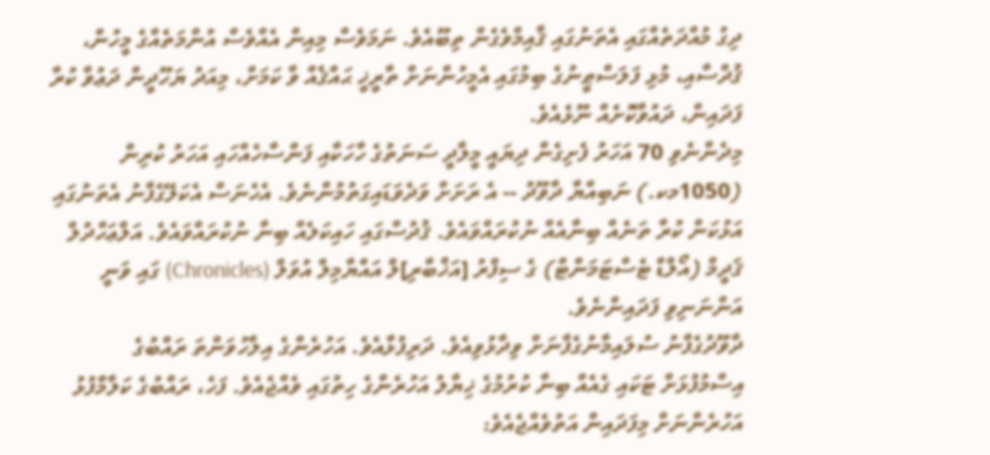ދިގު މުއްދަތެއްގައި އެތަނުގައި ޤާއިމްވެގެން ތިބޫއެވެ. ނަމަވެސް މިއިން އެއްވެސް އުންމަތެއްގެ މީހުން، ޤުދްސާއި، މުޅި ފަލަސްޠީނުގެ ބިމުގައި އެމީހުންނަށް ތާރީޚީ ޙައްޤެއް ވާ ކަމަށް، މިއަދު ޔަހޫދީން ދަޢުވާ ކުރާ ފަދައިން، ދައުވާކޮށެއް ނޫޅެއެވެ.
މިދެންނެވި 70 އަހަރު ފެށިގެން ދިޔައީ މީލާދީ ސަނަތުގެ ހާހަކާއި ފަންސާހެއްހައި އަހަރު ކުރިން (1050މކ.) ނަބިއްޔާ ދާވޫދު -- އެ ރަށަށް ވަދެވަޑައިގަތުމުންނެވެ. އެހެނަސް އެކަލޭގެފާނު އެތަނުގައި އަޅުކަން ކުރާ ތަނެއް ބިނާއެއް ނުކުރައްވައެވެ. ޤުދުސްގައި ހައިކަލެއް ބިނާ ނުކުރައްވައެވެ. އަލްޢަހްދުލް ޤަދީމް (އޯލްޑް ޓެސްޓަމަންޓް) ގެ ސިފްރު [އަޚްބާރި]ލް އައްޔާމިލް އުވަލް (Chronicles) ގައި ވަނީ އަންނަނިވި ފަދައިންނެވެ.
ދާވޫދުގެފާނު ސުލައިމާނުގެފާނަށް ވިދާޅުވިއެވެ. ދަރިފުޅާއެވެ. އަހުރެންގެ އިލާހުވަންތަ ރައްބުގެ އިސްމުފުޅަށް ޓަކައި ގެއެއް ބިނާ ކުރުމުގެ ޚިޔާލު އަހުރެންގެ ހިތުގައި ވެއްޖެއެވެ. ފަހެ، ރައްބުގެ ކަލާމްފުޅު އަހުރެންނަށް މިފަދައިން އަތުވެއްޖެއެވެ: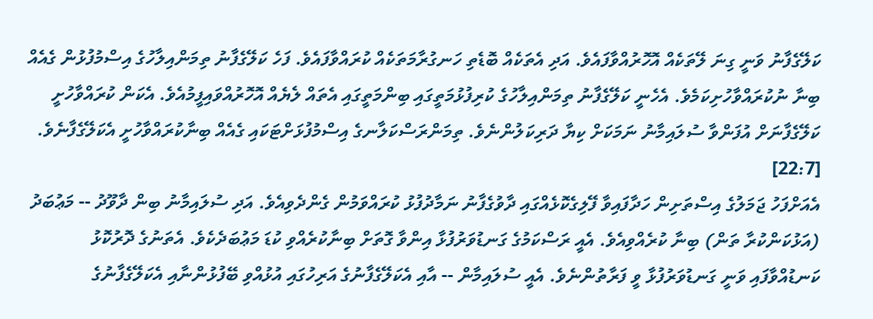ކަލޭގެފާނު ވަނީ ގިނަ ލޭތަކެއް އޮހޮރުއްވާފައެވެ. އަދި އެތަކެއް ބޮޑެތި ހަނގުރާމަތަކެއް ކުރައްވާފައެވެ. ފަހެ ކަލޭގެފާނު ތިމަންއިލާހުގެ އިސްމުފުޅުން ގެއެއް ބިނާ ނުކުރައްވާހުށިކަމެވެ. އެހެނީ ކަލޭގެފާނު ތިމަންއިލާހުގެ ކުރިފުޅުމަތީގައި ބިންމަތީގައި އެތައް ލެޔެއް އޮހޮރުއްވައިފީމުއެވެ. އެކަން ކުރައްވާހުށީ ކަލޭގެފާނަށް އުފަންވާ ސުލައިމާނު ނަމަކަށް ކިޔާ ދަރިކަލުންނެވެ. ތިމަންރަސްކަލާނގެ އިސްމުފުޅަށްޓަކައި ގެއެއް ބިނާކުރައްވާހުށީ އެކަލޭގެފާނެވެ. [22:7]
އެއަށްފަހު ޖަމަލުގެ އިސްތަށިން ހަދާފައިވާ ފޭލިގެކޮޅެއްގައި ދާވުގެފާނު ނަމާދުފުޅު ކުރައްވަމުން ގެންދެވިއެވެ. އަދި ސުލައިމާނު ބިން ދާވޫދު -- މަޢުބަދު (އަޅުކަންކުރާ ތަން) ބިނާ ކުރެއްވިއެވެ. އެއީ ރަސްކަމުގެ ގަނޑުވަރުފުޅާ އިންވާ ގޮތަށް ބިނާކުރެއްވި ކުޑަ މަޢުބަދެކެވެ. އެތަނުގެ ދޮރުކޮޅު ކަނޑުއްވާފައި ވަނީ ގަނޑުވަރުފުޅާ ވީ ފަރާތުންނެވެ. އެއީ ސުލައިމާން -- އާއި އެކަލޭގެފާނުގެ އަރިހުގައި އުޅުއްވި ބޭފުޅުންނާއި އެކަލޭގެފާނުގެ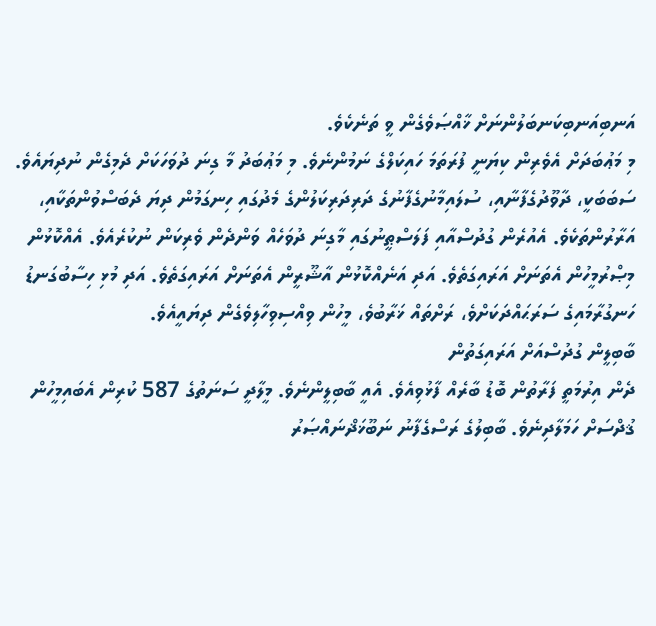އަނބިއަނބިކަނބަލުންނަށް ޚާއްޞަވެގެން ވީ ތަނެކެވެ.
މި މަޢުބަދަށް އެވެރިން ކިޔަނީ ފުރަތަމަ ހައިކަލްގެ ނަމުންނެވެ. މި މަޢުބަދު މާ ގިނަ ދުވަހަކަށް ދެމިގެން ނުދިޔައެވެ. ސަބަބަކީ، ދާވޫދުގެފާނާއި، ސުލައިމާނުގެފާނުގެ ދަރިދަރިކަލުންގެ މެދުގައި ހިނގަމުން ދިޔަ ދެބަސްވުންތަކާއި، އަރާރުންތަކެވެ. އެއުރެން ގުދުސްއާއި ފަލަސްޠީނުގައި މާގިނަ ދުވަހެއް ވަންދެން ވެރިކަން ނުކުރެއެވެ. އެއްކޮޅުން މިޞްރުމީހުން އެތަނަށް އަރައިގަތެވެ. އަދި އަނެއްކޮޅުން އާޝޫރީން އެތަނަށް އަރައިގަތެވެ. އަދި މުޅި ހިސާބުގަނޑު ހަނގުރާމައިގެ ސަރަޙައްދަކަށްވެ، ރަށްތައް ޚަރާބުވެ، މީހުން ވިއްސިވިހާލިވެގެން ދިޔައީއެވެ.
ބާބިލީން ގުދުސްއަށް އަރައިގަތުން
ދެން އިރުމަތީ ފަރާތުން ބޮޑު ބާރެއް ފާޅުވިއެވެ. އެއީ ބާބިލީންނެވެ. މީލާދީ ސަނަތުގެ 587 ކުރިން އެބައިމީހުން ޤުދްސަށް ހަމަލާދިނެވެ. ބާބިލުގެ ރަސްގެފާނު ނަބޫޚަޛްނައްޞަރު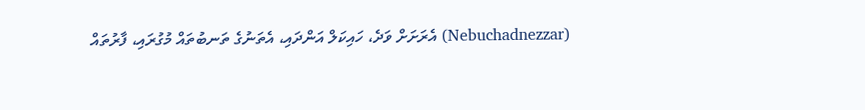(Nebuchadnezzar) އެރަށަށް ވަދެ، ހައިކަލް އަންދައި، އެތަނުގެ ތަނބުތައް މުގުރައި، ފާރުތައް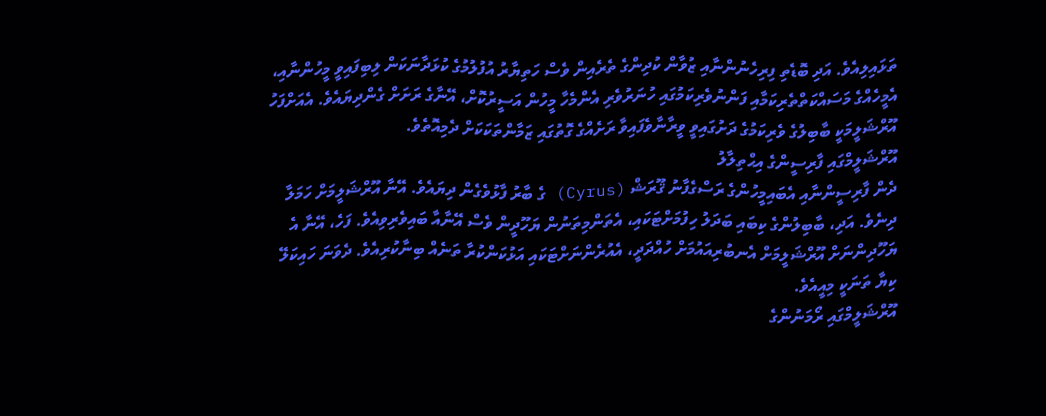ތަޅައިލިއެވެ. އަދި ބޮޑެތި ފިރިހެނުންނާއި ޒުވާން ކުދިންގެ ތެރެއިން ވެސް ހަތިޔާރު އުފުލުމުގެ ކުޅަދާނަކަން ލިބިފައިވީ މީހުންނާއި، އެމީހެއްގެ މަސައްކަތްތެރިކަމާއި ފަންނުވެރިކަމުގައި ހުނަރުވެރި އެންމެހާ މީހުން އަސީރުކޮށް، އޭނާގެ ރަށަށް ގެންދިޔައެވެ. އެއަށްފަހު އޫރްޝަލީމަކީ ބާބިލުގެ ވެރިކަމުގެ ދަށުގައިވީ ވީރާނާވެފައިވާ ރަށެއްގެ ގޮތުގައި ޒަމާންތަކަކަށް ދެމިއޮތެވެ.
އޫރްޝަލީމްގައި ފާރިސީންގެ އިޙްތިލާލު
ދެން ފާރިސީންނާއި އެބައިމީހުންގެ ރަސްގެފާނު ޤޫރަޝް (Cyrus) ގެ ބާރު ފާޅުވެގެން ދިޔައެވެ. އޭނާ އޫރްޝަލީމަށް ހަމަލާ ދިނެވެ. އަދި، ބާބިލުންގެ ކިބައި ބަދަލު ހިފުމަށްޓަކައި، އެތަންމިތަނުން ޔަހޫދީން ވެސް އޭނާއާ ބައިވެރިވިއެވެ. ފަހެ، އޭނާ އެ ޔަހޫދިންނަށް އޫރްޝަލީމަށް އެނބުރިއައުމަށް ހުއްދަދީ، އެއުރެންނަށްޓަކައި އަޅުކަންކުރާ ތަނެއް ބިނާކުރިއެވެ. ދެވަނަ ހައިކަލޭ ކިޔާ ތަނަކީ މިއީއެވެ.
އޫރްޝަލީމްގައި ރޯމަނުންގެ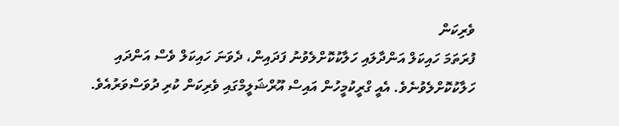ވެރިކަން
ފުރަތަމަ ހައިކަލް އަންދާލައި ހަލާކުކޮށްލެވުނު ފަދައިން، ދެވަނަ ހައިކަލް ވެސް އަންދައި ހަލާކުކޮށްލެވުނެވެ. އެއީ ގްރީކުމީހުން އައިސް އޫރްޝަލީމްގައި ވެރިކަން ކުރި ދުވަސްވަރުއެވެ.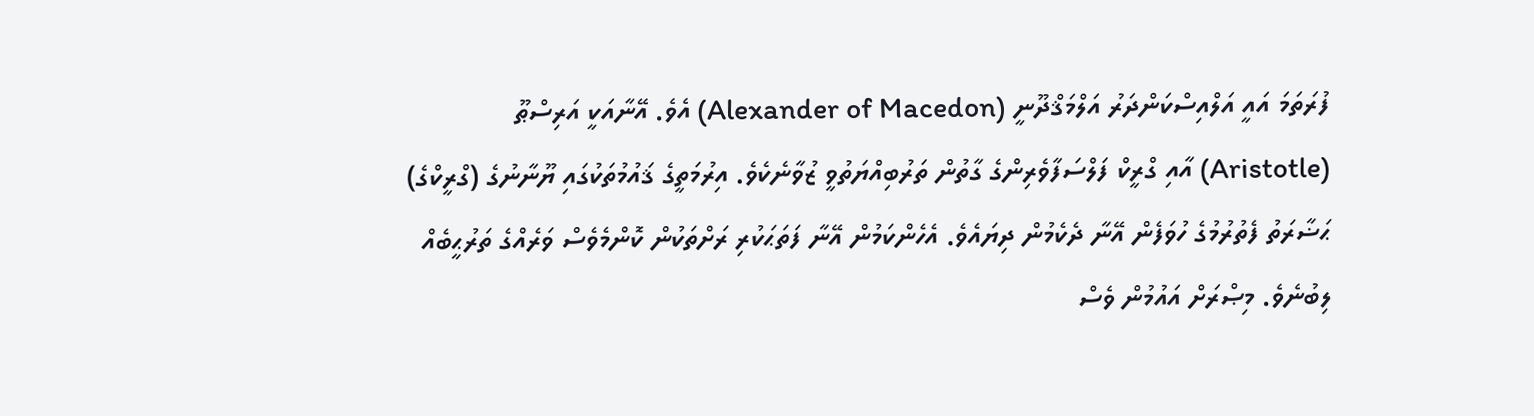ފުރަތަމަ އައީ އަލްއިސްކަންދަރު އަލްމަޤްދޫނީ (Alexander of Macedon) އެވެ. އޭނާއަކީ އަރިސްޠޫ (Aristotle) އާއި ގްރީކް ފަލްސަފާވެރިންގެ ގާތުން ތަރުބިއްޔަތުވީ ޒުވާނެކެވެ. އިރުމަތީގެ ޤައުމުތަކުގައި ޔޫނާނުގެ (ގްރީކްގެ) ޙަޟާރަތު ފެތުރުމުގެ ހުވަފެން އޭނާ ދެކެމުން ދިޔައެވެ. އެހެންކަމުން އޭނާ ފަތަޙަކުރި ރަށްތަކުން ކޮންމެވެސް ވަރެއްގެ ތަރުޙީބެއް ލިބުނެވެ. މިޞްރަށް އައުމުން ވެސް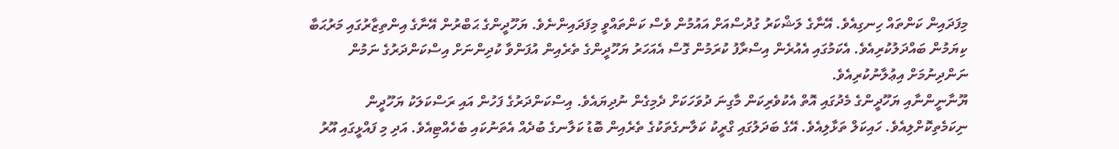މިފަދައިން ކަންތައް ހިނގިއެވެ. އޭނާގެ ލަޝްކަރު ގުދުސްއަށް އައުމުން ވެސް ކަންތައްވީ މިފަދައިންނެވެ. ޔަހޫދީންގެ ޙަބްރުން އޭނާގެ އިންތިޒާރުގައި މަރުޙަބާ ކިޔަމުން ބައްދަލުކުރިއެވެ. އެކަމުގައި އެއުރެން އިސްރާފު ކުރަމުން ގޮސް އެއަހަރު ޔަހޫދީންގެ ތެރެއިން އުފަންވާ ކުދިންނަށް އިސްކަންދަރުގެ ނަމުން ނަންދިނުމަށް އިޢުލާނުކުރިއެވެ.
ޔޫނާނީންނާއި ޔަހޫދީންގެ މެދުގައި އޮތް އެކުވެރިކަން މާގިނަ ދުވަހަކަށް ދެމިގެން ނުދިޔައެވެ. އިސްކަންދަރުގެ ފަހުން އައި ރަސްކަލަކު ޔަހޫދީން ނިކަމެތިކޮށްލިއެވެ. ހައިކަލް ތަޅާލިއެވެ. އޭގެ ބަދަލުގައި ގްރީކު ކަލާނގެތަކުގެ ތެރެއިން ބޮޑު ކަލާނގެ ބުދެއް އެތަނުކައި ބެހެއްޓިއެވެ. އަދި މި ފައްޅީގައި އޫރު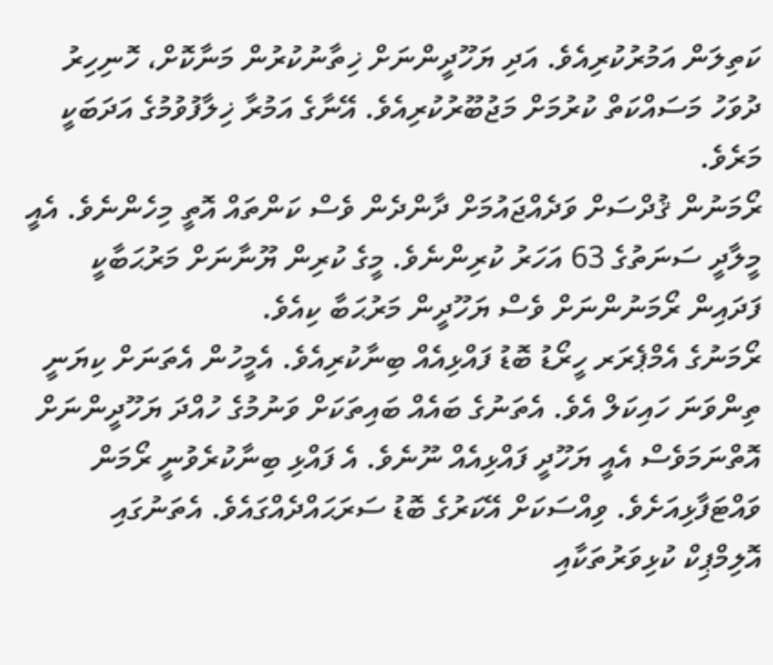ކަތިލަން އަމުރުކުރިއެވެ. އަދި ޔަހޫދީންނަށް ޚިތާނުކުރުން މަނާކޮށް، ހޮނިހިރު ދުވަހު މަސައްކަތް ކުރުމަށް މަޖުބޫރުކުރިއެވެ. އޭނާގެ އަމުރާ ޚިލާފުވުމުގެ އަދަބަކީ މަރެވެ.
ރޯމަނުން ޤުދްސަށް ވަދެއްޖައުމަށް ދާންދެން ވެސް ކަންތައް އޮތީ މިހެންނެވެ. އެއީ މީލާދީ ސަނަތުގެ 63 އަހަރު ކުރިންނެވެ. މީގެ ކުރިން ޔޫނާނަށް މަރުޙަބާކީ ފަދައިން ރޯމަނުންނަށް ވެސް ޔަހޫދީން މަރުޙަބާ ކިއެވެ.
ރޯމަނުގެ އެމްޕެރަރ ހީރޯޑު ބޮޑު ފައްޅިއެއް ބިނާކުރިއެވެ. އެމީހުން އެތަނަށް ކިޔަނީ ތިންވަނަ ހައިކަލް އެވެ. އެތަނުގެ ބައެއް ބައިތަކަށް ވަނުމުގެ ހުއްދަ ޔަހޫދީންނަށް އޮތްނަމަވެސް އެއީ ޔަހޫދީ ފައްޅިއެއް ނޫނެވެ. އެ ފައްޅި ބިނާކުރެވުނީ ރޯމަން ވައްޓަފާޅިއަށެވެ. ވިއްސަކަށް އޭކަރުގެ ބޮޑު ސަރަޙައްދެއްގައެވެ. އެތަނުގައި އޮލިމްޕިކް ކުޅިވަރުތަކާއި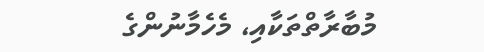މުބާރާތްތަކާއި، މެހެމާނުންގެ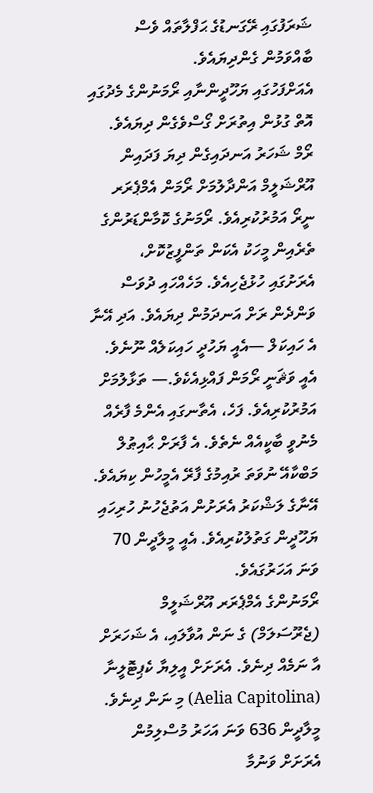ޝަރަފުގައި ރޭގަނޑުގެ ޙަފްލާތައް ވެސް ބާއްވަމުން ގެންދިޔައެވެ.
އެއަށްފަހުގައި ޔަހޫދީންނާއި ރޯމަނުންގެ މެދުގައި އޮތް ގުޅުން އިތުރަށް ގޯސްވެގެން ދިޔައެވެ. ރޯމް ޝަހަރު އަނދައިގެން ދިޔަ ފަދައިން އޫރްޝަލީމް އަންދާލުމަށް ރޯމަން އެމްޕެރަރ ނީރޯ އަމުރުކުރިއެވެ. ރޯމަނުގެ ކޮމާންޑަރުންގެ ތެރެއިން މީހަކު އެކަން ތަންފީޒުކޮށް، އެރަށުގައި ހުޅުޖެހިއެވެ. މަހެއްހައި ދުވަސް ވަންދެން ރަށް އަނދަމުން ދިޔައެވެ. އަދި އޭނާ އެ ހައިކަލް —އެއީ ޔަހުދީ ހައިކަލެއް ނޫނެވެ. އެއީ ވަޘަނީ ރޯމަން ފައްޅިއެކެވެ.— ތަޅާލުމަށް އަމުރުކުރިއެވެ. ފަހެ، އެތާނގައި އެންމެ ފާރެއް މެނުވީ ބާކީއެއް ނެތެވެ. އެ ފާރަށް ޙާއިޠުލް މަބްކާއޭ ނުވަތަ ރުއިމުގެ ފާރޭ އެމީހުން ކިޔައެވެ. އޭނާގެ ލަޝްކަރު އެރަށުން އަތުޖެހުނު ހުރިހައި ޔަހޫދީން ގަތުލުކުރިއެވެ. އެއީ މީލާދީން 70 ވަނަ އަހަރުގައެވެ.
ރޯމަނުންގެ އެމްޕެރަރ އޫރްޝަލީމް (ޖެރޫސަލަމް) ގެ ނަން އުވާލައި، އެ ޝަހަރަށް އާ ނަމެއް ދިނެވެ. އެރަށަށް އީލިޔާ ކެޕިޓޮލީނާ (Aelia Capitolina) މި ނަން ދިނެވެ. މީލާދީން 636 ވަނަ އަހަރު މުސްލިމުން އެރަށަށް ވަނުމާ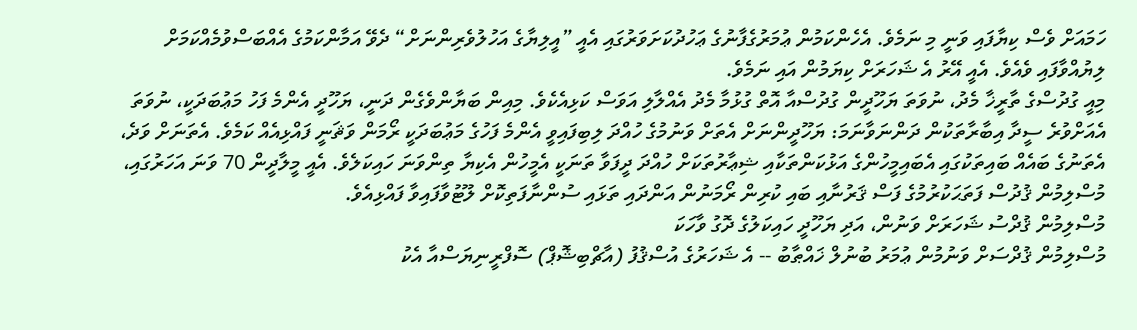ހަމައަށް ވެސް ކިޔާފައި ވަނީ މި ނަމެވެ. އެހެންކަމުން ޢުމަރުގެފާނުގެ ޢަހުދުކަށަވަރުގައި އެއީ ”އީލިޔާގެ އަހުލުވެރިންނަށް“ ދެވޭ އަމާންކަމުގެ އެއްބަސްވުމެއްކަމަށް ލިޔުއްވާފައި ވެއެވެ. އެއީ އޭރު އެ ޝަހަރަށް ކިޔަމުން އައި ނަމެވެ.
މިއީ ގުދުސްގެ ތާރީޚާ މެދު، ނުވަތަ ޔަހޫދީން ގުދުސްއާ އޮތް ގުޅުމާ މެދު އެއްލާލި އަވަސް ކަޅިއެކެވެ. މިއިން ބަޔާންވެގެން ދަނީ، ޔަހޫދީ އެންމެ ފަހު މަޢުބަދަކީ، ނުވަތަ އެއަށްވުރެ ސީދާ އިބާރާތަކުން ދަންނަވާނަމަ: ޔަހޫދީންނަށް އެތަށް ވަނުމުގެ ހުއްދަ ލިބިފައިވީ އެންމެ ފަހުގެ މަޢުބަދަކީ ރޯމަން ވަޘަނީ ފައްޅިއެއް ކަމެވެ. އެތަނަށް ވަދެ، އެތަނުގެ ބައެއް ބައިތަކުގައި އެބައިމީހުންގެ އަޅުކަންތަކާއި ޝިޢާރުތަކަށް ހުއްދަ ދީފަވާ ތަނަކީ އެމީހުން އެކިޔާ ތިންވަނަ ހައިކަލެވެ. އެއީ މީލާދީން 70 ވަނަ އަހަރުގައި، މުސްލިމުން ޤުދުސް ފަތަޙަކުރުމުގެ ފަސް ޤަރުނާއި ބައި ކުރިން ރޯމަނުން އަންދައި ތަޅައި ސުންނާފަތިކޮށް ލޫޓުވާފައިވާ ފައްޅިއެވެ.
މުސްލިމުން ޤުދްސު ޝަހަރަށް ވަނުން، އަދި ޔަހޫދީ ހައިކަލުގެ ދޮގު ވާހަކަ
މުސްލިމުން ޤުދްސަށް ވަނުމުން ޢުމަރު ބުނުލް ޚައްޠާބު -- އެ ޝަހަރުގެ އުސްޤުފު (އާޗްބިޝޮޕް) ސޮފްރީނިޔަސްއާ އެކު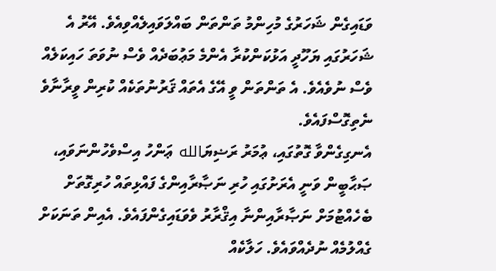ވަޑައިގެން ޝަހަރުގެ މުހިންމު ތަންތަން ބައްލަވައިލެއްވިއެވެ. އޭރު އެ ޝަހަރުގައި ޔަހޫދީ އަޅުކަންކުރާ އެންމެ މަޢުބަދެއް ވެސް ނުވަތަ ހައިކަލެއް ވެސް ނުވެއެވެ. އެ ތަންތަން ވީ އޭގެ އެތައް ޤަރުނުތަކެއް ކުރިން ވީރާނާވެ ނެތިގޮސްފައެވެ.
އެނގިގެންވާ ގޮތުގައި، ޢުމަރު ރަޟިޔަالله ޢަންހު އިސްވެހުންނަވައި، ޞަޙާބީން ވަނީ އެރަށުގައި ހުރި ނަޞާރާއިންގެ ފައްޅިތައް ހުރިގޮތަށް ބެހެއްޓުމަށް ނަޞާރާއިންނާ އިޤްރާރު ވެވަޑައިގެންފައެވެ. އެއިން ތަނަކަށް ގެއްލުމެއް ނުދެއްވައެވެ. ހަލާކެއް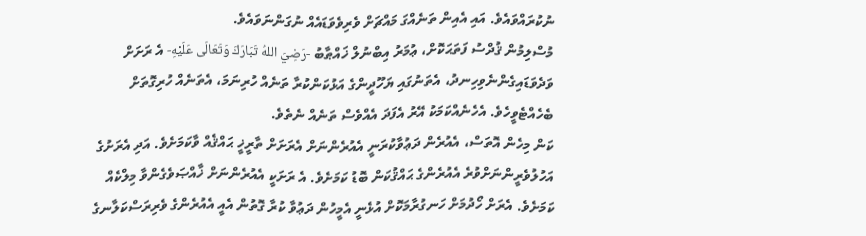ނުކުރައްވައެވެ. އައި އެއިން ތަނެއްގަ މައްޗަށް ވެރިވެވަޑައެއް ނުގަންނަވައެވެ.
މުސްލިމުން ޤުދްސު ފަތަޙަކޮށް، ޢުމަރު އިބްނުލް ޚައްޠާބު -رَضِيَ اللهُ تَبَارَكَ وَتَعَالَى عَلَيْهِ- އެ ރަށަށް ވަދެވަޑައިގެންނެވިހިނދު، އެތަނުގައި ޔަހޫދީންގެ އަޅުކަންކުރާ ތަނެއް ހުރިނަމަ، އެތަނެއް ހުރިގޮތަށް ބެހެއްޓެވީހެވެ. އެހެނެއްކަމަކު އޭރު އެފަދަ އެއްވެސް ތަނެއް ނެތެވެ.
ކަން މިހެން އޮތަސް، އެއުރެން ދަޢުވާކުރަނީ އެއުރެންނަށް އެރަށަށް ތާރީޚީ ޙައްޤެއް ވާކަމަށެވެ. އަދި އެރަށުގެ އަހުލުވެރީންނަށްވުރެ އެއުރެންގެ ޙައްޤުކަން ބޮޑު ކަމަށެވެ. އެ ރަށަކީ އެއުރެންނަށް ޚާއްޞަވެގެންވާ މިލްކެއް ކަމަށެވެ. އެރަށް ހޯދުމަށް ހަނގުރާމަކޮށް އުޅެނީ އެމީހުން ދަޢުވާ ކުރާ ގޮތުން އެއީ އެއުރެންގެ ވެރިރަސްކަލާނގެ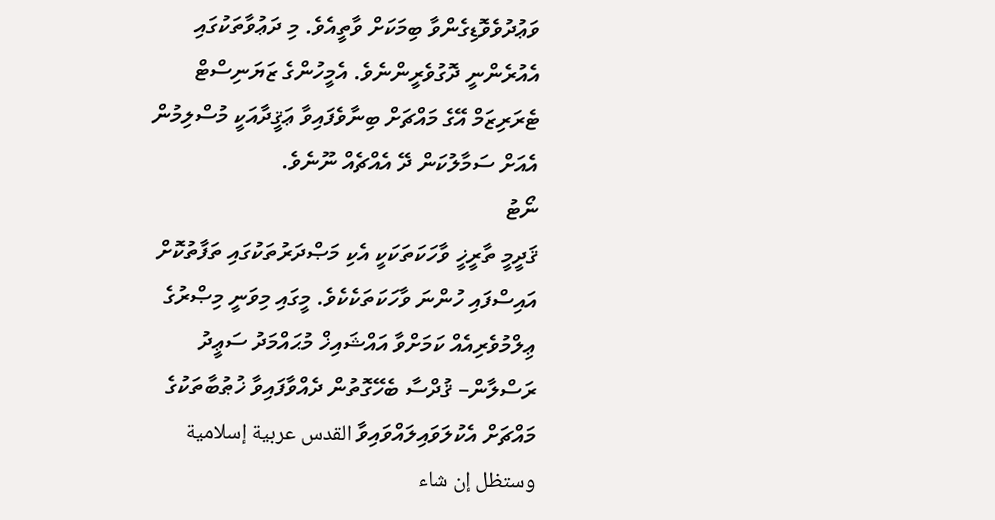ވަޢުދުވެވޮޑިގެންވާ ބިމަކަށް ވާތީއެވެ. މި ދަޢުވާތަކުގައި އެއުރެންނީ ދޮގުވެރީންނެވެ. އެމީހުންގެ ޒަޔަނިސްޓް ޓެރަރިޒަމް އޭގެ މައްޗަށް ބިނާވެފައިވާ ޢަޤީދާއަކީ މުސްލިމުން އެއަށް ސަމާލުކަން ދޭ އެއްޗެއް ނޫނެވެ.
ނޯޓު
ޤަދީމީ ތާރީޚީ ވާހަކަތަކަކީ އެކި މަޞްދަރުތަކުގައި ތަފާތުކޮށް އައިސްފައި ހުންނަ ވާހަކަތަކެކެވެ. މީގައި މިވަނީ މިޞްރުގެ ޢިލްމުވެރިއެއް ކަމަށްވާ އައްޝައިޚް މުޙައްމަދު ސަޢީދު ރަސްލާން– ޤުދްސާ ބެހޭގޮތުން ދެއްވާފައިވާ ޚުޠުބާތަކުގެ މައްޗަށް އެކުލަވައިލައްވައިވާ القدس عربية إسلامية وستظل إن شاء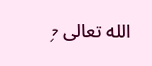الله تعالى މި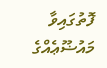ފޮތުގައިވާ މައުޟޫޢެއްގެ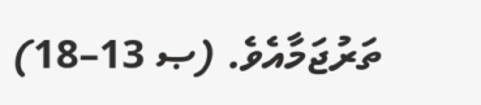ތަރުޖަމާއެވެ. (ޞ 13–18)